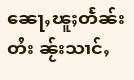ၼေႃႇၽူႈတႅၼ်းတႆး ၼႂ်းသၢင်ႇ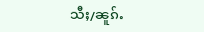သီႈ/ၼူၵ်ႉ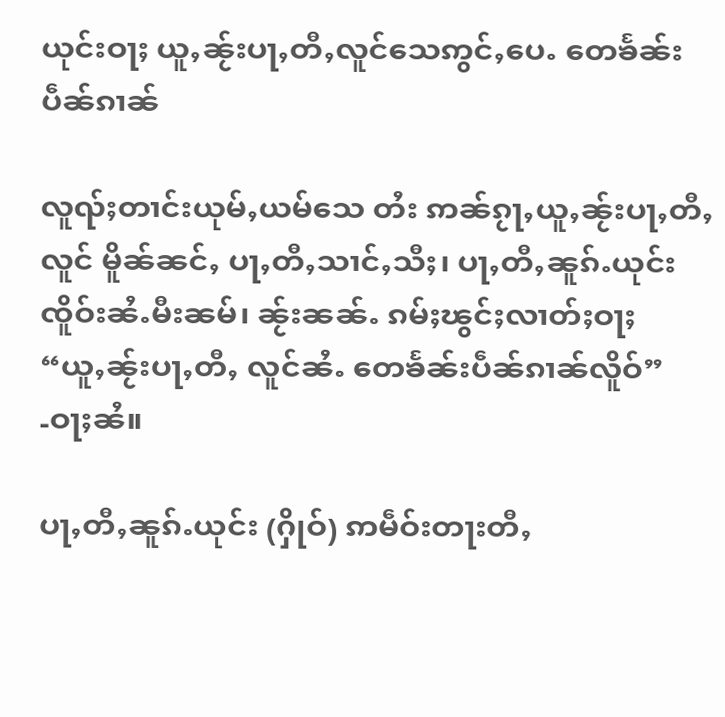ယုင်းဝႃႈ ယူႇၼႂ်းပႃႇတီႇလူင်သေဢွင်ႇပေႉ တေၶႅၼ်းပဵၼ်ၵၢၼ်

လူၺ်ႈတၢင်းယုမ်ႇယမ်သေ တႆး ဢၼ်ၵႂႃႇယူႇၼႂ်းပႃႇတီႇလူင် မိူၼ်ၼင်ႇ ပႃႇတီႇသၢင်ႇသီႈ၊ ပႃႇတီႇၼူၵ်ႉယုင်း ၸိူဝ်းၼႆႉမီးၼမ်၊ ၼႂ်းၼၼ်ႉ ၵမ်ႈၽွင်ႈလၢတ်ႈဝႃႈ “ယူႇၼႂ်းပႃႇတီႇ လူင်ၼႆႉ တေၶႅၼ်းပဵၼ်ၵၢၼ်လိူဝ်” -ဝႃႈၼႆ။

ပႃႇတီႇၼူၵ်ႉယုင်း (ႁိုဝ်) ဢမဵဝ်းတႃးတီႇ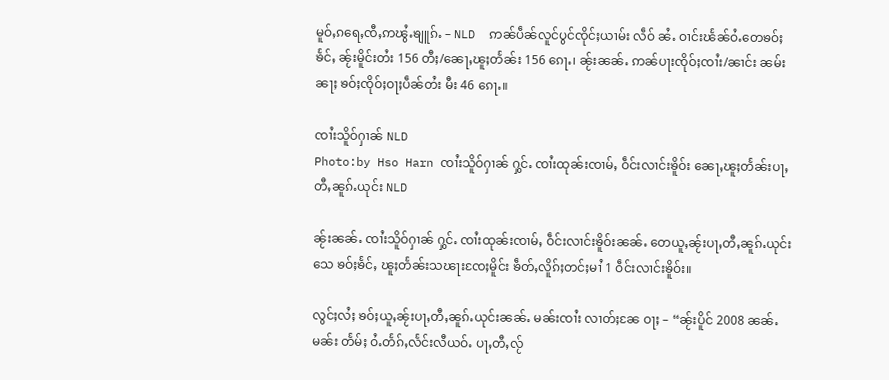မူဝ်ႇၵရေႇၸီႇဢၽွႆႉၶျူၵ်ႉ – NLD  ဢၼ်ပဵၼ်လူင်ပွင်ၸိုင်ႈယၢမ်း လဵဝ် ၼႆႉ ဝၢင်းၽႅၼ်ဝႆႉတေၶဝ်ႈၶႅင်ႇ ၼႂ်းမိူင်းတႆး 156 တီႈ/ၼေႃႇၽူႈတႅၼ်း 156 ၵေႃႉ၊ ၼႂ်းၼၼ်ႉ ဢၼ်ပႃးၸိုဝ်ႈၸၢႆး/ၼၢင်း ၼမ်းၼႃႈ ၶဝ်ႈၸိုဝ်ႈဝႃႈပဵၼ်တႆး မီး 46 ၵေႃႉ။

ၸၢႆးသိူဝ်ႁၢၼ် NLD
Photo:by Hso Harn ၸၢႆးသိူဝ်ႁၢၼ် ႁွင်ႉ ၸၢႆးထုၼ်းၸၢမ်ႇ ဝဵင်းလၢင်းၶိူဝ်း ၼေႃႇၽူႈတႅၼ်းပႃႇတီႇၼူၵ်ႉယုင်း NLD

ၼႂ်းၼၼ်ႉ ၸၢႆးသိူဝ်ႁၢၼ် ႁွင်ႉ ၸၢႆးထုၼ်းၸၢမ်ႇ ဝဵင်းလၢင်းၶိူဝ်းၼၼ်ႉ တေယူႇၼႂ်းပႃႇတီႇၼူၵ်ႉယုင်းသေ ၶဝ်ႈၶႅင်ႇ ၽူႈတႅၼ်းသၽႃးၸႄႈမိူင်း ၶဵတ်ႇလိူၵ်ႈတင်ႈမၢႆ 1 ဝဵင်းလၢင်းၶိူဝ်း။

လွင်ႈလႆႈ ၶဝ်ႈယူႇၼႂ်းပႃႇတီႇၼူၵ်ႉယုင်းၼၼ်ႉ မၼ်းၸၢႆး လၢတ်ႈၼႄ ဝႃႈ – “ၼႂ်းပိူင် 2008 ၼၼ်ႉ မၼ်း တႅမ်ႈ ဝႆႉတႅၵ်ႇလႅင်းလီယဝ်ႉ ပႃႇတီႇလႂ်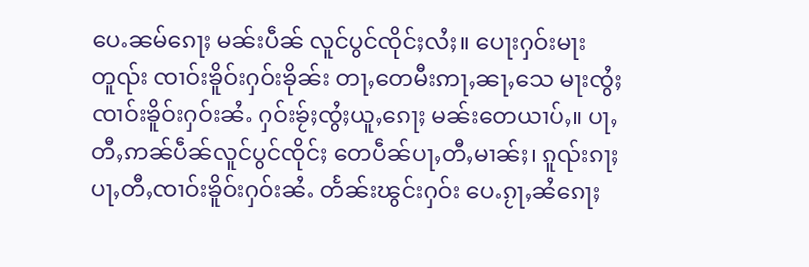ပေႉၼမ်ၵေႃႈ မၼ်းပဵၼ် လူင်ပွင်ၸိုင်ႈလႆႈ။ ပေႃးႁဝ်းမႃးတူၺ်း ၸၢဝ်းၶိူဝ်းႁဝ်းၶိုၼ်း တႃႇတေမီးဢႃႇၼႃႇသေ မႃးၸွႆႈၸၢဝ်းၶိူဝ်းႁဝ်းၼႆႉ ႁဝ်းၶႂ်ႈၸွႆႈယူႇၵေႃႈ မၼ်းတေယၢပ်ႇ။ ပႃႇတီႇဢၼ်ပဵၼ်လူင်ပွင်ၸိုင်ႈ တေပဵၼ်ပႃႇတီႇမၢၼ်ႈ၊ ၵူၺ်းၵႃႈ ပႃႇတီႇၸၢဝ်းၶိူဝ်းႁဝ်းၼႆႉ တႅၼ်းၽွင်းႁဝ်း ပေႉၵႂႃႇၼႆၵေႃႈ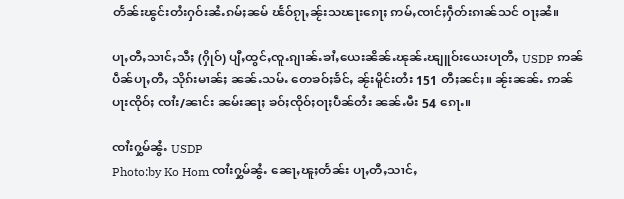တႅၼ်းၽွင်းတႆးႁဝ်းၼႆႉၵမ်ႈၼမ် ၽႅဝ်ၵႂႃႇၼႂ်းသၽႃးၵေႃႈ ဢမ်ႇၸၢင်ႈႁဵတ်းၵၢၼ်သင် ဝႃႈၼႆ။

ပႃႇတီႇသၢင်ႇသီႈ (ႁိုဝ်) ပျီႇထွင်ႇၸူႉၵျၢၼ်ႉၶၢႆႇယေးၼိၼ်ႉၽုၼ်ႉၽျူဝ်းယေးပႃတီႇ USDP ဢၼ်ပဵၼ်ပႃႇတီႇ သိုၵ်းမၢၼ်ႈ ၼၼ်ႉသမ်ႉ တေၶဝ်ႈၶႅင်ႇ ၼႂ်းမိူင်းတႆး 151 တီႈၼင်ႈ။ ၼႂ်းၼၼ်ႉ ဢၼ်ပႃးၸိုဝ်ႈ ၸၢႆး/ၼၢင်း ၼမ်းၼႃႈ ၶဝ်ႈၸိုဝ်ႈဝႃႈပဵၼ်တႆး ၼၼ်ႉမီး 54 ၵေႃႉ။

ၸၢႆးႁွမ်ၼွႆႉ USDP
Photo:by Ko Hom ၸၢႆးႁွမ်ၼွႆႉ ၼေႃႇၽူႈတႅၼ်း ပႃႇတီႇသၢင်ႇ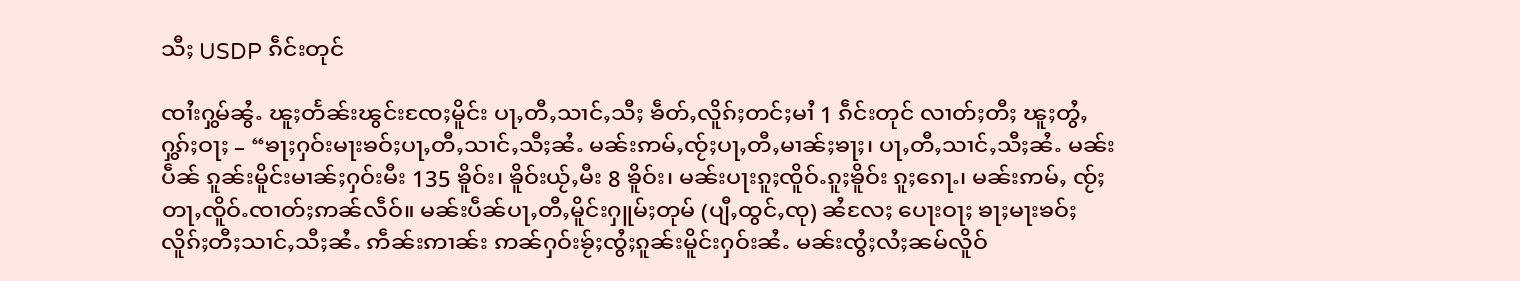သီႈ USDP ၵဵင်းတုင်

ၸၢႆးႁွမ်ၼွႆႉ ၽူႈတႅၼ်းၽွင်းၸႄႈမိူင်း ပႃႇတီႇသၢင်ႇသီႈ ၶဵတ်ႇလိူၵ်ႈတင်ႈမၢႆ 1 ၵဵင်းတုင် လၢတ်ႈတီႈ ၽူႈတွႆႇႁွၵ်ႈဝႃႈ – “ၶႃႈႁဝ်းမႃးၶဝ်ႈပႃႇတီႇသၢင်ႇသီႈၼႆႉ မၼ်းဢမ်ႇၸႂ်ႈပႃႇတီႇမၢၼ်ႈၶႃႈ၊ ပႃႇတီႇသၢင်ႇသီႈၼႆႉ မၼ်းပဵၼ် ၵူၼ်းမိူင်းမၢၼ်ႈႁဝ်းမီး 135 ၶိူဝ်း၊ ၶိူဝ်းယႂ်ႇမီး 8 ၶိူဝ်း၊ မၼ်းပႃးၵူႈၸိူဝ်ႉၵူႈၶိူဝ်း ၵူႈၵေႃႉ၊ မၼ်းဢမ်ႇ ၸႂ်ႈ တႃႇၸိူဝ်ႉၸၢတ်ႈဢၼ်လဵဝ်။ မၼ်းပဵၼ်ပႃႇတီႇမိူင်းႁူမ်ႈတုမ် (ပျီႇထွင်ႇၸု) ၼႆလႄႈ ပေႃးဝႃႈ ၶႃႈမႃးၶဝ်ႈ လိူၵ်ႈတီႈသၢင်ႇသီႈၼႆႉ ဢဵၼ်းဢၢၼ်း ဢၼ်ႁဝ်းၶႂ်ႈၸွႆႈၵူၼ်းမိူင်းႁဝ်းၼႆႉ မၼ်းၸွႆႈလႆႈၼမ်လိူဝ်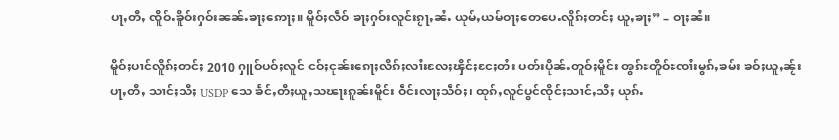ပႃႇတီႇ ၸိူဝ်ႉၶိူဝ်းႁဝ်းၼၼ်ႉၶႃႈဢေႃႈ။ မိူဝ်ႈလဵဝ် ၶႃႈႁဝ်းလူင်းၵႂႃႇၼႆႉ ယုမ်ႇယမ်ဝႃႈတေပေႉလိူၵ်ႈတင်ႈ ယူႇၶႃႈ” – ဝႃႈၼႆ။

မိူဝ်ႈပၢင်လိူၵ်ႈတင်ႈ 2010 ႁူဝ်ပဝ်ႈလူင် ငဝ်ႈငုၼ်းၵေႃႈလိၵ်ႈလၢႆးလႄႈၾိင်ႈငႄႈတႆး ပတ်းပိုၼ်ႉတူဝ်ႈမိူင်း ၻွၵ်ႊတိူဝ်ႊၸၢႆးမွၵ်ႇၶမ်း ၶဝ်ႈယူႇၼႂ်းပႃႇတီႇ သၢင်ႈသီႈ USDP သေ ၶႅင်ႇတီႈယူႇသၽႃးၵူၼ်းမိူင်း ဝဵင်းလႃႈသဵဝ်ႈ၊ ထုၵ်ႇလူင်ပွင်ၸိုင်ႈသၢင်ႇသီႈ ယုၵ်ႉ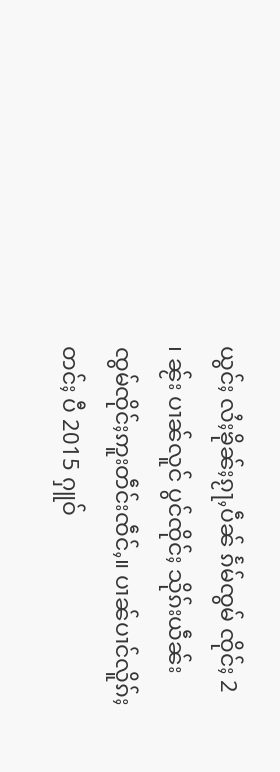ယွင်ႈ လႆႈၶိုၼ်ႈၵႂႃႇပဵၼ် ၵႅမ်ၸွမ် ၸိုင်ႈ 2 ၊ ၼႂ်း ပၢၼ်လူင် ပွင်ၸိုင်ႈ သိုၵ်းယဵၼ်း ၸွမ်ၸိုင်ႈဢူးတဵင်းၸဵင်ႇ။ ပၢၼ်ပၢင်လိူၵ်ႈတင်ႈ ပီ 2015 ႁူဝ်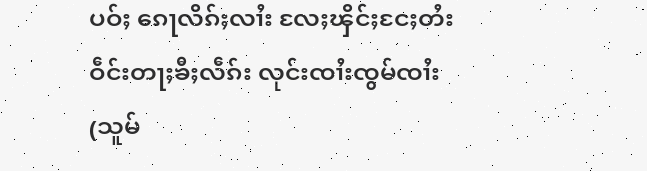ပဝ်ႈ ၵေႃလိၵ်ႈလၢႆး လႄႈၾိင်ႈငႄႈတႆး ဝဵင်းတႃႈၶီႈလဵၵ်း လုင်းၸၢႆးၸွမ်ၸၢႆး (သူမ်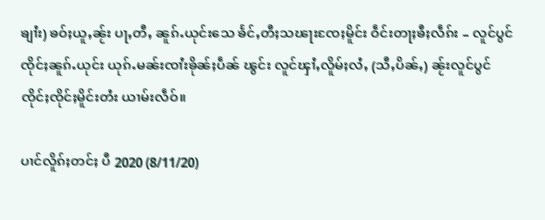ၶျၢႆး) ၶဝ်ႈယူႇၼႂ်း ပႃႇတီႇ ၼူၵ်ႉယုင်းသေ ၶႅင်ႇတီႈသၽႃးၸႄႈမိူင်း ဝဵင်းတႃႈၶီႈလဵၵ်း – လူင်ပွင်ၸိုင်ႈၼူၵ်ႉယုင်း ယုၵ်ႉမၼ်းၸၢႆးၶိုၼ်ႈပဵၼ် ၽွင်း လူင်ၾၢႆႇလိူမ်ႈလႆႇ (သီႇပိၼ်ႇ) ၼႂ်းလူင်ပွင်ၸိုင်ႈၸိုင်ႈမိူင်းတႆး ယၢမ်းလဵဝ်။

ပၢင်လိူၵ်ႈတင်ႈ ပီ 2020 (8/11/20)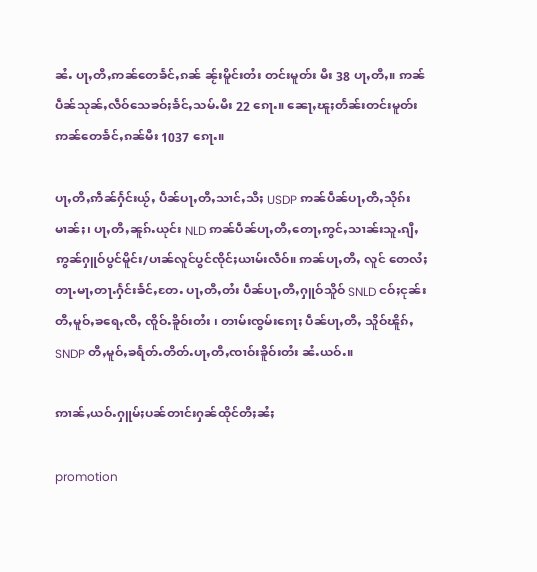ၼႆႉ ပႃႇတီႇဢၼ်တေၶႅင်ႇၵၼ် ၼႂ်းမိူင်းတႆး တင်းမူတ်း မီး 38 ပႃႇတီႇ။ ဢၼ်ပဵၼ်သုၼ်ႇလဵဝ်သေၶဝ်ႈၶႅင်ႇသမ်ႉမီး 22 ၵေႃႉ။ ၼေႃႇၽူႈတႅၼ်းတင်းမူတ်းဢၼ်တေၶႅင်ႇၵၼ်မီး 1037 ၵေႃႉ။

ပႃႇတီႇဢဵၼ်ႁႅင်းယႂ်ႇ ပဵၼ်ပႃႇတီႇသၢင်ႇသီႈ USDP ဢၼ်ပဵၼ်ပႃႇတီႇသိုၵ်းမၢၼ်ႈ၊ ပႃႇတီႇၼူၵ်ႉယုင်း NLD ဢၼ်ပဵၼ်ပႃႇတီႇတေႃႇဢွင်ႇသၢၼ်းသူႉၵျီႇ ဢွၼ်ႁူဝ်ပွင်မိူင်း/ပၢၼ်လူင်ပွင်ၸိုင်ႈယၢမ်းလဵဝ်။ ဢၼ်ပႃႇတီႇ လူင် တေလႆႈ တႃႉမႃႇတႃႉႁႅင်းၶႅင်ႇတႄႉ ပႃႇတီႇတႆး ပဵၼ်ပႃႇတီႇႁူဝ်သိူဝ် SNLD ငဝ်ႈငုၼ်းတီႇမူဝ်ႇၶရေႇၸီႇ ၸိူဝ်ႉၶိူဝ်းတႆး ၊ တၢမ်းၸွမ်းၵေႃႈ ပဵၼ်ပႃႇတီႇ သိူဝ်ၽိူၵ်ႇ SNDP တီႇမူဝ်ႇၶရႅတ်ႉတိတ်ႉပႃႇတီႇၸၢဝ်းၶိူဝ်းတႆး ၼႆႉယဝ်ႉ။

ဢၢၼ်ႇယဝ်ႉႁူမ်ႈပၼ်တၢင်းႁၼ်ထိုင်တီႈၼႆႈ

promotion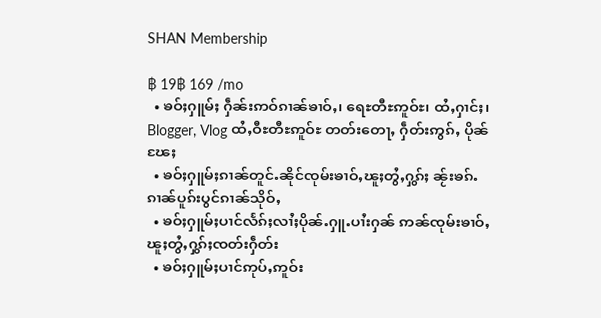SHAN Membership

฿ 19฿ 169 /mo
  • ၶဝ်ႈႁူမ်ႈ ႁဵၼ်းဢဝ်ၵၢၼ်ၶၢဝ်ႇ၊ ရေႊတီႊဢူဝ်ႊ၊ ထႆႇႁၢင်ႈ၊ Blogger, Vlog ထႆႇဝီႊတီႊဢူဝ်ႊ တတ်းတေႃႇ ႁဵတ်းဢွၵ်ႇ ပိုၼ်ၽႄႈ
  • ၶဝ်ႈႁူမ်ႈၵၢၼ်တူင်ႉၼိုင်ၸုမ်းၶၢဝ်ႇၽူႈတွႆႇႁွၵ်ႈ ၼႂ်းၶၵ်ႉၵၢၼ်ပူၵ်းပွင်ၵၢၼ်သိုဝ်ႇ
  • ၶဝ်ႈႁူမ်ႈပၢင်လႅၵ်ႈလၢႆႈပိုၼ်ႉႁူႉပၢႆးႁၼ် ဢၼ်ၸုမ်းၶၢဝ်ႇၽူႈတွႆႇႁွၵ်ႈၸတ်းႁဵတ်း
  • ၶဝ်ႈႁူမ်ႈပၢင်ဢုပ်ႇဢူဝ်း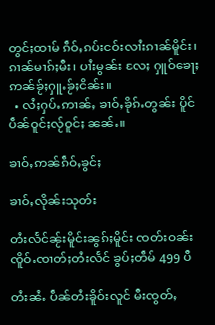တွင်ႈထၢမ် ၵဵဝ်ႇၵပ်းငဝ်းလၢႆးၵၢၼ်မိူင်း၊ ၵၢၼ်မၢၵ်ႈမီး၊ ပၢႆးမွၼ်း လႄႈ ႁူဝ်ၶေႃႈ ဢၼ်ၶႂ်ႈႁူႉၶႂ်ႈငိၼ်း။
  • လႆႈႁပ်ႉဢၢၼ်ႇ ၶၢဝ်ႇၶိုၵ်ႉတွၼ်း ပိူင်ပဵၼ်ဝူင်ႈလႂ်ဝူင်ႈ ၼၼ်ႉ။

ၶၢဝ်ႇဢၼ်ၵဵဝ်ႇၶွင်ႈ

ၶၢဝ်ႇလိုၼ်းသုတ်း

တႆးလႅင်ၼႂ်းမိူင်းၼွၵ်ႈမိူင်း ၸတ်းဝၼ်းၸိူဝ်ႉၸၢတ်ႈတႆးလႅင် ၶွပ်ႈတဵမ် 499 ပီ

တႆးၼႆႉ ပဵၼ်တႆးၶိူဝ်းလူင် မီးၸွတ်ႇ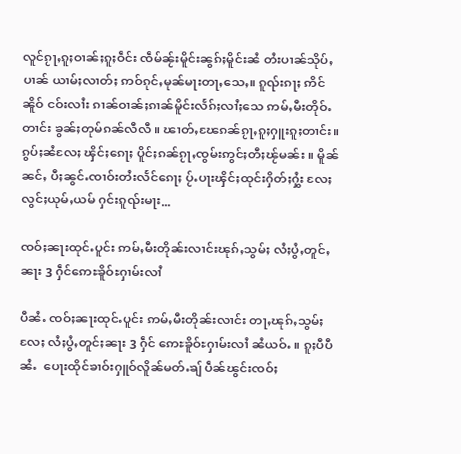လူင်ၵႂႃႇၵူႈဝၢၼ်ႈၵူႈဝဵင်း ၸဵမ်ၼႂ်းမိူင်းၼွၵ်ႈမိူင်းၼႆ တႆးပၢၼ်သိုပ်ႇပၢၼ် ယၢမ်ႈလၢတ်ႈ ဢဝ်ၵုင်ႇမုၼ်မႃးတႃႇသေႇ။ ၵူၺ်းၵႃႈ ဢိင်ၼိူဝ် ငဝ်းလၢႆး ၵၢၼ်ဝၢၼ်ႈၵၢၼ်မိူင်းလႅၵ်ႈလၢႆႈသေ ဢမ်ႇမီးတိုဝ်ႉတၢင်း ၶွၼ်ႈတုမ်ၵၼ်လီလီ ။ ၽၢတ်ႇၽႄၵၼ်ၵႂႃႇၵူႈႁူးၵူႈတၢင်း။ ၵွပ်ႈၼႆလႄႈ ၾိင်ႈၵေႃႈ ပိူင်ႈၵၼ်ၵႂႃႇၸွမ်းဢွင်ႈတီႈၽႂ်မၼ်း ။ မိူၼ်ၼင်ႇ ပီႈၼွင်ႉၸၢဝ်းတႆးလႅင်ၵေႃႈ ပႂ်ႉပႃးၾိင်ႈထုင်းႁိတ်ႈႁွႆး လႄႈလွင်ႈယုမ်ႇယမ် ႁင်းၵူၺ်းမႃး...

ၸဝ်ႈၼႃးထုင်ႉပူင်း ဢမ်ႇမီးတိုၼ်းလၢင်းၽုၵ်ႇသွမ်ႈ လႆႈပွႆႇတူင်ႇၼႃး 3 ႁဵင်ဢေႊၶိူဝ်ႊႁၢမ်းလၢႆ

ပီၼႆႉ ၸဝ်ႈၼႃးထုင်ႉပူင်း ဢမ်ႇမီးတိုၼ်းလၢင်း တႃႇၽုၵ်ႇသွမ်ႈလႄႈ လႆႈပွႆႇတူင်ႈၼႃး 3 ႁဵင် ဢေႊၶိူဝ်ႊႁၢမ်းလၢႆ ၼႆယဝ်ႉ ။ ၵူႈပီပီၼႆႉ  ပေႃးထိုင်ၶၢဝ်းႁူဝ်လိူၼ်မတ်ႉၶျ် ပဵၼ်ၽွင်းၸဝ်ႈ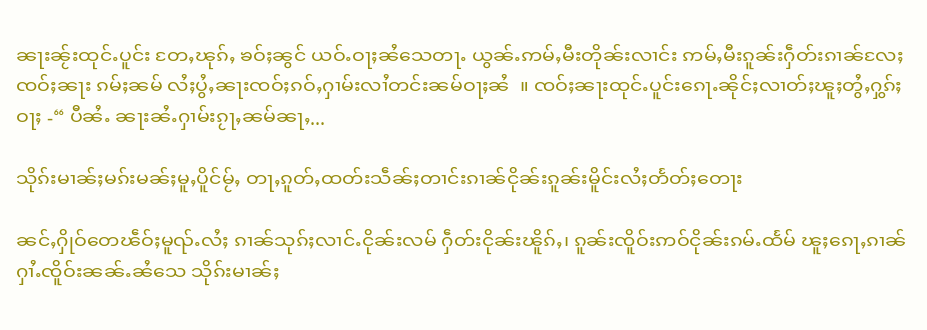ၼႃးၼႂ်းထုင်ႉပူင်း တႄႇၽုၵ်ႇ ၶဝ်ႈၼွင် ယဝ်ႉဝႃႈၼႆသေတႃႉ ယွၼ်ႉဢမ်ႇမီးတိုၼ်းလၢင်း ဢမ်ႇမီးၵူၼ်းႁဵတ်းၵၢၼ်လႄႈ ၸဝ်ႈၼႃး ၵမ်ႈၼမ် လႆႈပွႆႇၼႃးၸဝ်ႈၵဝ်ႇႁၢမ်းလၢႆတင်းၼမ်ဝႃႈၼႆ  ။ ၸဝ်ႈၼႃးထုင်ႉပူင်းၵေႃႉၼိုင်ႈလၢတ်ႈၽူႈတွႆႇႁွၵ်ႈဝႃႈ -“ ပီၼႆႉ ၼႃးၼႆႉႁၢမ်းၵႂႃႇၼမ်ၼႃႇ...

သိုၵ်းမၢၼ်ႈမၵ်းမၼ်ႈမူႇပိူင်မႂ်ႇ တႃႇၵူတ်ႇထတ်းသဵၼ်ႈတၢင်းၵၢၼ်ငိုၼ်းၵူၼ်းမိူင်းလႆႈတႅတ်ႈတေႃး

ၼင်ႇႁိုဝ်တေၽဵဝ်ႈမူၺ်ႉလႆႈ ၵၢၼ်သုၵ်ႈလၢင်ႉငိုၼ်းလမ် ႁဵတ်းငိုၼ်းၽိူၵ်ႇ၊ ၵူၼ်းၸိူဝ်းဢဝ်ငိုၼ်းၵမ်ႉထႅမ် ၽူႈၵေႃႇၵၢၼ်ႁၢႆႉၸိူဝ်းၼၼ်ႉၼႆသေ သိုၵ်းမၢၼ်ႈ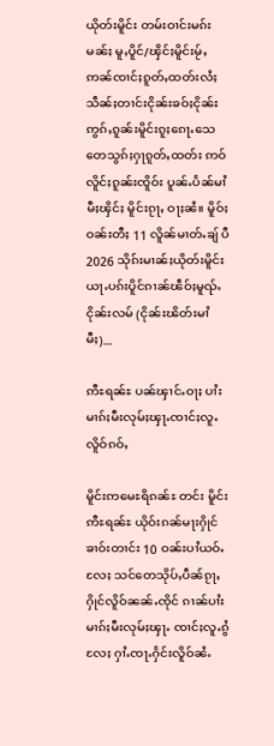ယိုတ်းမိူင်း တမ်းဝၢင်းမၵ်းမၼ်ႈ မူႇပိူင်/ၾိင်ႈမိူင်းမႂ်ႇ ဢၼ်ၸၢင်ႈၵူတ်ႇထတ်းလႆႈ သဵၼ်ႈတၢင်းငိုၼ်းၶဝ်ႈငိုၼ်းဢွၵ်ႇၵူၼ်းမိူင်းၵူႈၵေႃႉသေ တေသွၵ်ႈႁႃၵူတ်ႇထတ်း ဢဝ်လိူင်ႈၵူၼ်းၸိူဝ်း ပူၼ်ႉပႅၼ်မၢႆမီႈၾိင်ႈ မိူင်းၵႂႃႇ ဝႃႈၼႆ။ မိူဝ်ႈဝၼ်းတီႈ 11 လိူၼ်မၢတ်ႉၶျ် ပီ 2026 သိုၵ်းမၢၼ်ႈယိုတ်းမိူင်း ယႃႉပၵ်းပိူင်ၵၢၼ်ၽဵဝ်ႈမူၺ်ႉငိုၼ်းလမ် (ငိုၼ်းၽိတ်းမၢႆမီႈ)...

ဢီႊရၼ်ႊ ပၼ်ၾၢင်ႉဝႃႈ ပၢႆးမၢၵ်ႈမီးလုမ်ႈၾႃႉၸၢင်ႈလူႉလိူဝ်ၵဝ်ႇ

မိူင်းဢမေႊရိၵၼ်ႊ တင်း မိူင်းဢီႊရၼ်ႊ ယိုဝ်းၵၼ်မႃးႁိုင်ၶၢဝ်းတၢင်း 10 ဝၼ်းပၢႆယဝ်ႉလႄႈ သင်တေသိုပ်ႇပဵၼ်ၵႂႃႇႁိုင်လိူဝ်ၼၼ်ႉၸိုင် ၵၢၼ်ပၢႆးမၢၵ်ႈမီးလုမ်ႈၾႃႉ ၸၢင်ႈလူႉၵွႆ လႄႈ ႁၢႆႉၸႃႉႁႅင်းလိူဝ်ၼႆႉ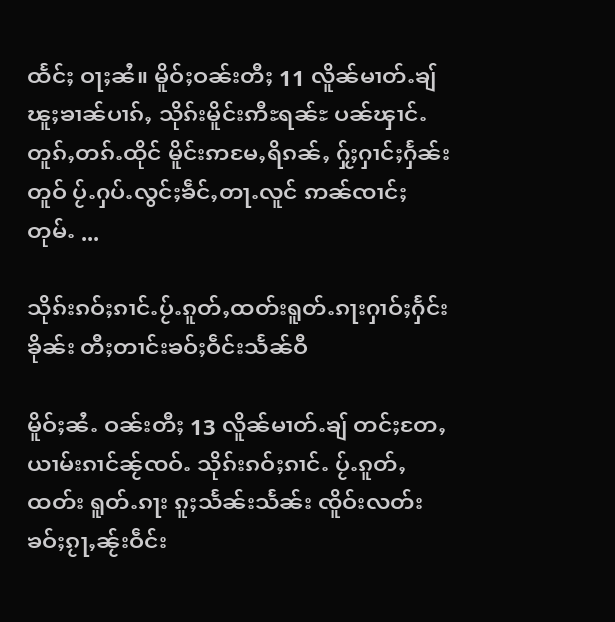ထႅင်ႈ ဝႃႈၼႆ။ မိူဝ်ႈဝၼ်းတီႈ 11 လိူၼ်မၢတ်ႉၶျ် ၽူႈၶၢၼ်ပၢၵ်ႇ သိုၵ်းမိူင်းဢီႊရၼ်ႊ ပၼ်ၾၢင်ႉ တူၵ်ႇတၵ်ႉထိုင် မိူင်းဢမႄႇရိၵၼ်ႇ ႁႂ်ႈႁၢင်ႈႁႅၼ်းတူဝ် ပႂ်ႉႁပ်ႉလွင်ႈၶဵင်ႇတႃႉလူင် ဢၼ်ၸၢင်ႈတုမ်ႉ ...

သိုၵ်းၵဝ်ႈၵၢင်ႉပႂ်ႉၵူတ်ႇထတ်းရူတ်ႉၵႃးႁၢဝ်ႈႁႅင်းၶိုၼ်း တီႈတၢင်းၶဝ်ႈဝဵင်းသႅၼ်ဝီ

မိူဝ်ႈၼႆႉ ဝၼ်းတီႈ 13 လိူၼ်မၢတ်ႉၶျ် တင်ႈတႄႇယၢမ်းၵၢင်ၼႂ်ၸဝ်ႉ သိုၵ်းၵဝ်ႈၵၢင်ႉ ပႂ်ႉၵူတ်ႇထတ်း ရူတ်ႉၵႃး ၵူႈသႅၼ်းသႅၼ်း ၸိူဝ်းလတ်းၶဝ်ႈၵႂႃႇၼႂ်းဝဵင်း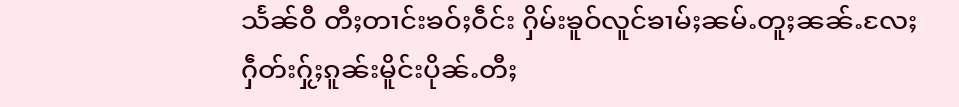သႅၼ်ဝီ တီႈတၢင်းၶဝ်ႈဝဵင်း ႁိမ်းၶူဝ်လူင်ၶၢမ်ႈၼမ်ႉတူႈၼၼ်ႉလႄႈ ႁဵတ်းႁႂ်ႈၵူၼ်းမိူင်းပိုၼ်ႉတီႈ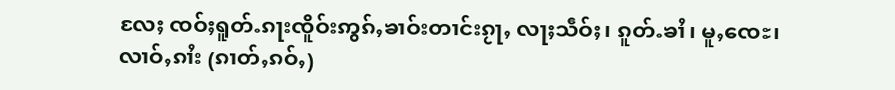လႄႈ ၸဝ်ႈရူတ်ႉၵႃးၸိူဝ်းဢွၵ်ႇၶၢဝ်းတၢင်းၵႂႃႇ လႃႈသဵဝ်ႈ၊ ၵူတ်ႉၶၢႆ၊ မူႇၸေႊ၊ လၢဝ်ႇၵၢႆး (ၵၢတ်ႇၵဝ်ႇ)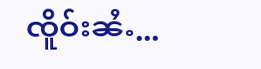ၸိူဝ်းၼႆႉ...